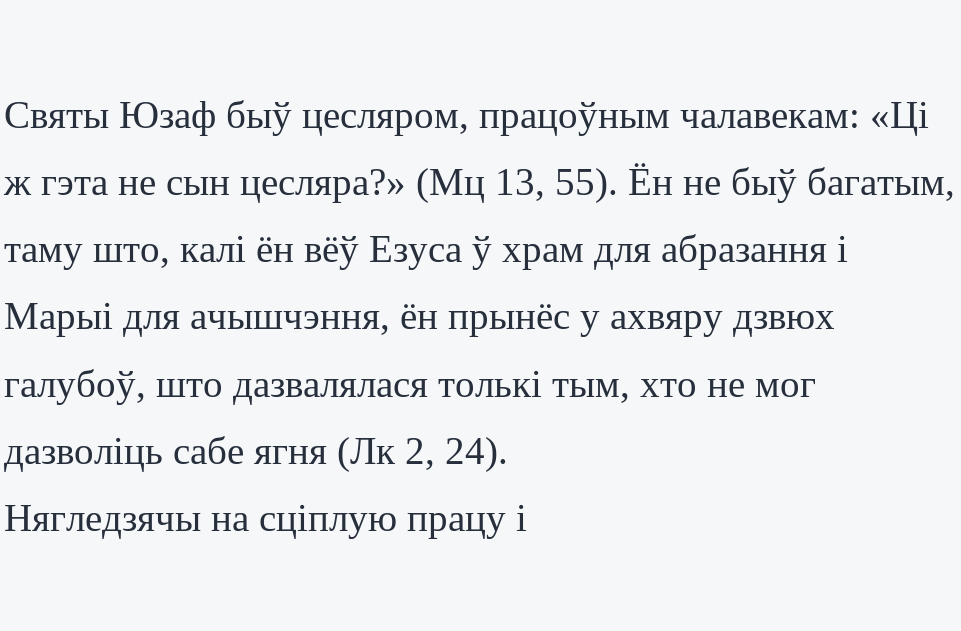Святы Юзаф быў цесляром, працоўным чалавекам: «Ці ж гэта не сын цесляра?» (Мц 13, 55). Ён не быў багатым, таму што, калі ён вёў Езуса ў храм для абразання і Марыі для ачышчэння, ён прынёс у ахвяру дзвюх галубоў, што дазвалялася толькі тым, хто не мог дазволіць сабе ягня (Лк 2, 24).
Нягледзячы на сціплую працу і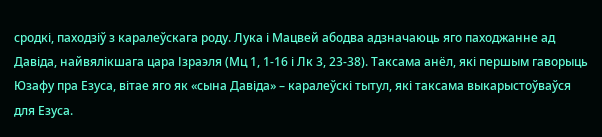сродкі, паходзіў з каралеўскага роду. Лука і Мацвей абодва адзначаюць яго паходжанне ад Давіда, найвялікшага цара Ізраэля (Мц 1, 1-16 і Лк 3, 23-38). Таксама анёл, які першым гаворыць Юзафу пра Езуса, вітае яго як «сына Давіда» – каралеўскі тытул, які таксама выкарыстоўваўся для Езуса.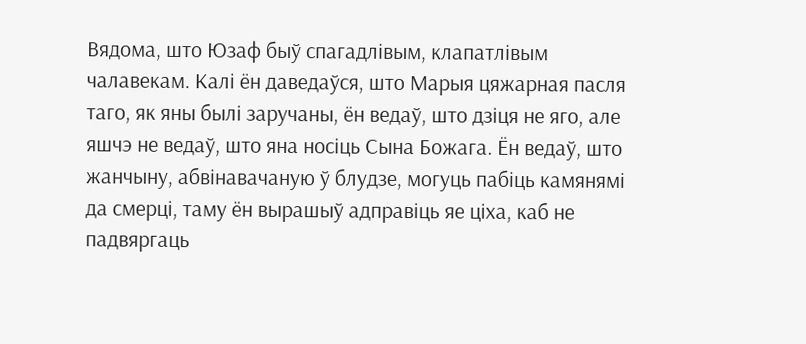Вядома, што Юзаф быў спагадлівым, клапатлівым чалавекам. Калі ён даведаўся, што Марыя цяжарная пасля таго, як яны былі заручаны, ён ведаў, што дзіця не яго, але яшчэ не ведаў, што яна носіць Сына Божага. Ён ведаў, што жанчыну, абвінавачаную ў блудзе, могуць пабіць камянямі да смерці, таму ён вырашыў адправіць яе ціха, каб не падвяргаць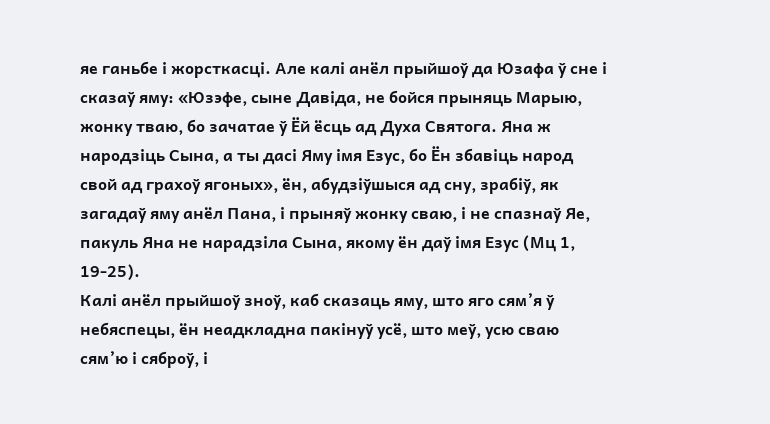яе ганьбе і жорсткасці. Але калі анёл прыйшоў да Юзафа ў сне і сказаў яму: «Юзэфе, сыне Давіда, не бойся прыняць Марыю, жонку тваю, бо зачатае ў Ёй ёсць ад Духа Святога. Яна ж народзіць Сына, а ты дасі Яму імя Езус, бо Ён збавіць народ свой ад грахоў ягоных», ён, абудзіўшыся ад сну, зрабіў, як загадаў яму анёл Пана, і прыняў жонку сваю, і не спазнаў Яе, пакуль Яна не нарадзіла Сына, якому ён даў імя Езус (Мц 1, 19-25).
Калі анёл прыйшоў зноў, каб сказаць яму, што яго сям’я ў небяспецы, ён неадкладна пакінуў усё, што меў, усю сваю сям’ю і сяброў, і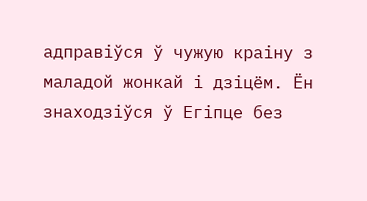адправіўся ў чужую краіну з маладой жонкай і дзіцём. Ён знаходзіўся ў Егіпце без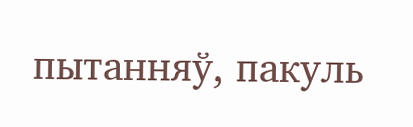пытанняў, пакуль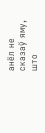анёл не сказаў яму, што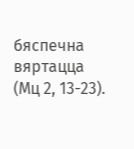бяспечна вяртацца (Мц 2, 13-23).